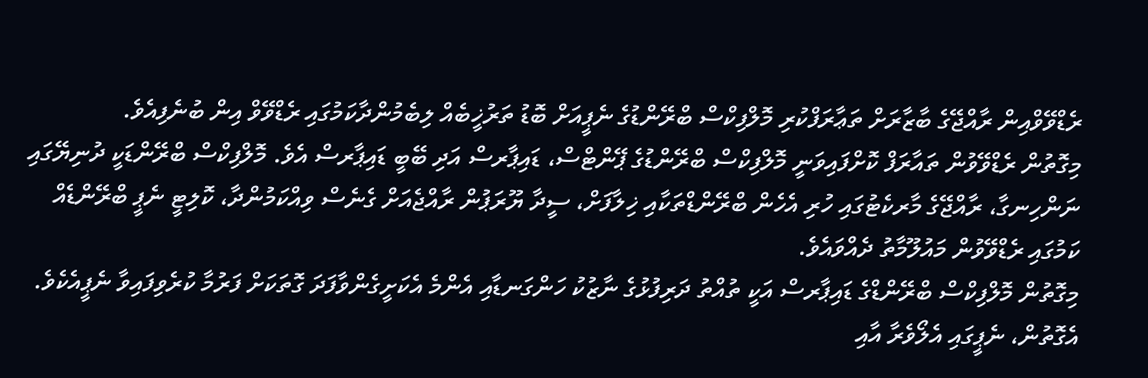ރެޑްވޭވްއިން ރާއްޖޭގެ ބާޒާރަށް ތަޢާރަފްކުރި މޮލްފިކްސް ބްރޭންޑުގެ ނެޕީއަށް ބޮޑު ތަރުޚީބެއް ލިބެމުންދާކަމުގައި ރެޑްވޭވް އިން ބުނެފިއެވެ.
މިގޮތުން ރެޑްވޭވުން ތައާރަފް ކޮށްފައިވަނީ މޮލްފިކްސް ބްރޭންޑުގެ ޕޭންޓްސް، ޑައިޕާރސް އަދި ބޭބީ ޑައިޕާރސް އެވެ. މޮލްފިކްސް ބްރޭންޑަކީ ދުނިޔޭގައި ނަންހިނގާ، ރާއްޖޭގެ މާރކެޓުގައި ހުރި އެހެން ބްރޭންޑްތަކާއި ޚިލާފަށް، ސީދާ ޔޫރަޕުން ރާއްޖެއަށް ގެނެސް ވިއްކަމުންދާ، ކޮލިޓީ ނެޕީ ބްރޭންޑެއް ކަމުގައި ރެޑްވޭވުން މައުލޫމާތު ދެއްވައެވެ.
މިގޮތުން މޮލްފިކްސް ބްރޭންޑްގެ ޑައިޕާރސް އަކީ ތުއްތު ދަރިފުޅުގެ ނާޒުކު ހަންގަނޑާއި އެންމެ އެކަށީގެންވާފަދަ ގޮތަކަށް ފަރުމާ ކުރެވިފައިވާ ނެޕީއެކެވެ. އެގޮތުން، ނެޕީގައި އެލޯވެރާ އާއި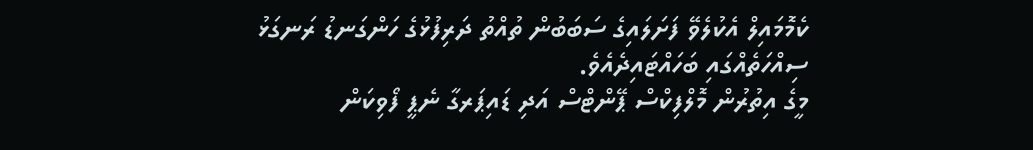ކެމޮމައިލް އެކުލެވޭ ފަށަލައިގެ ސަބަބުން ތުއްތު ދަރިފުޅުގެ ހަންގަނޑު ރަނގަޅު ސިއްހަތެއްގައި ބަހައްޓައިދެއެވެ.
މީގެ އިތުރުން މޮލްފިކްސް ޕޭންޓްސް އަދި ޑައިޕަރގާ ނެޕީ ފޯވިކަން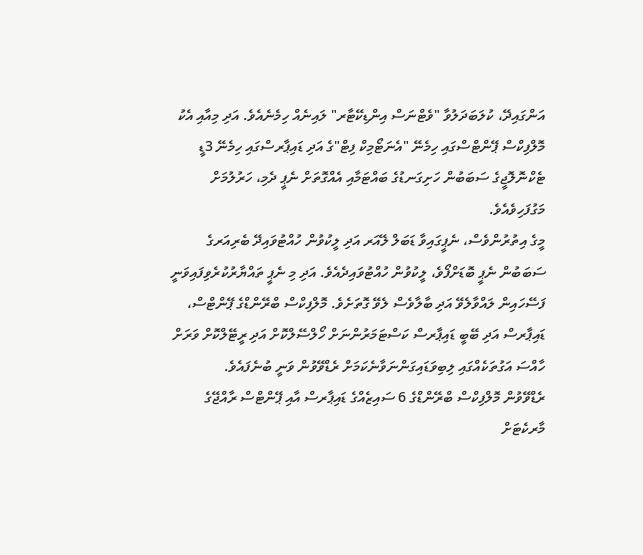އަންގައިދޭ، ކުލަބަދަލުވާ "ވެޓްނަސް އިންޑިކޭޓާރ" ލައިނެއް ހިމެނެއެވެ. އަދި މިއާއި އެކު މޮލްފިކްސް ޕޭންޓްސްގައި ހިމެނޭ "އެނަޓޯމިކް ފިޓް"ގެ އަދި ޑައިޕާރސްގައި ހިމެނޭ 3ޑީ ޓެކްނޮލޮޖީގެ ސަބަބުން ހަށިގަނޑުގެ ބައްޓަމާއި އެއްގޮތަށް ނެޕީ ދެމި، ހަރުލުމަށް މަގުފަހިވެއެވެ.
މީގެ އިތުރުންވެސް، ނެޕީގައިވާ ޑަބަލް ލޭއަރ އަދި ލީކުވުން ހުއްޓުވައިދޭ ބެރިއަރގެ ސަބަބުން ނެޕީ ބޮޑަށްފޯވެ، ލީކުވުން ހުއްޓުވައިދެއެވެ. އަދި މި ނެޕީ ތައްޔާރުކުރެވިފައިވަނީ ފަސޭހައިން ލައްވާލެވޭ އަދި ބާލާވެސް ލެވޭ ގޮތަށެވެ. މޮލްފިކްސް ބްރޭންޑްގެ ޕޭންޓްސް، ޑައިޕާރސް އަދި ބޭބީ ޑައިޕާރސް ކަސްޓަމަރުންނަށް ހޯލްސޭލްކޮށް އަދި ރީޓޭލްކޮށް ވަރަށް ހާއްސަ އަގުތަކެއްގައި ލިބިވަޑައިގަންނަވާނެކަމަށް ރެޑްވޭވުން ވަނީ ބުނެފައެވެ.
ރެޑްވޭވުން މޮލްފިކްސް ބްރޭންޑްގެ 6 ސައިޒެއްގެ ޑައިޕާރސް އާއި ޕޭންޓްސް ރާއްޖޭގެ މާރކެޓަށް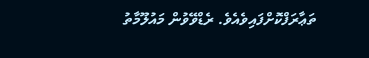ތަޢާރަފްކޮށްފައިވެއެވެ. ރެޑްވޭވުން މައުލޫމާތު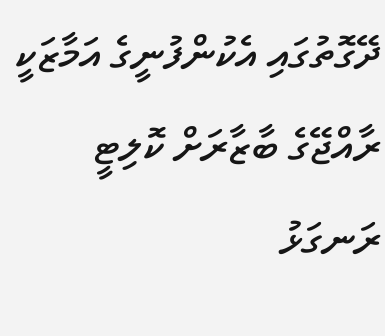ދޭގޮތުގައި އެކުންފުނީގެ އަމާޒަކީ ރާއްޖޭގެ ބާޒާރަށް ކޮލިޓީ ރަނގަޅު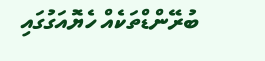ބުރޭންޑްތަކެއް ހެޔޮއަގުގައި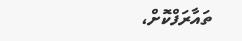ތައާރަފްކޮށް،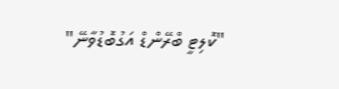"ކޮލިޓީ ބްރޭންޑް އަގުބޮޑުވާނޭ"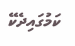ކަމުގައިދެކޭ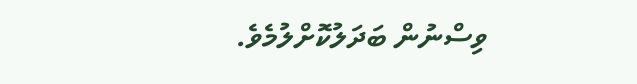ވިސްނުން ބަދަލުކޮށްލުމެވެ.